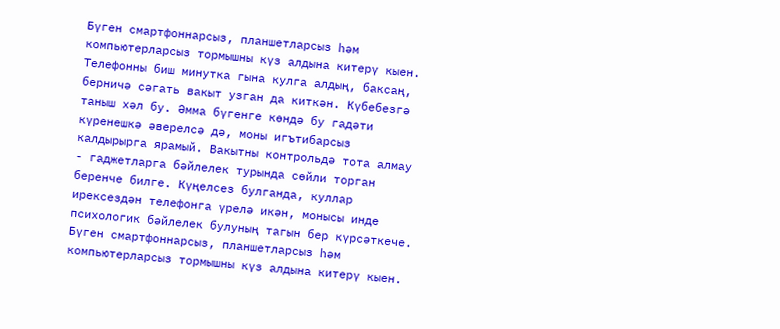Бүген смартфоннарсыз, планшетларсыз һәм компьютерларсыз тормышны күз алдына китерү кыен.
Телефонны биш минутка гына кулга алдың, баксаң, берничә сәгать вакыт узган да киткән. Күбебезгә таныш хәл бу. Әмма бүгенге көндә бу гадәти күренешкә әверелсә дә, моны игътибарсыз калдырырга ярамый. Вакытны контрольдә тота алмау - гаджетларга бәйлелек турында сөйли торган беренче билге. Күңелсез булганда, куллар ирексездән телефонга үрелә икән, монысы инде психологик бәйлелек булуның тагын бер күрсәткече.
Бүген смартфоннарсыз, планшетларсыз һәм компьютерларсыз тормышны күз алдына китерү кыен.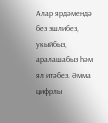Алар ярдәмендә без эшлибез, укыйбыз, аралашабыз һәм ял итәбез. Әмма цифрлы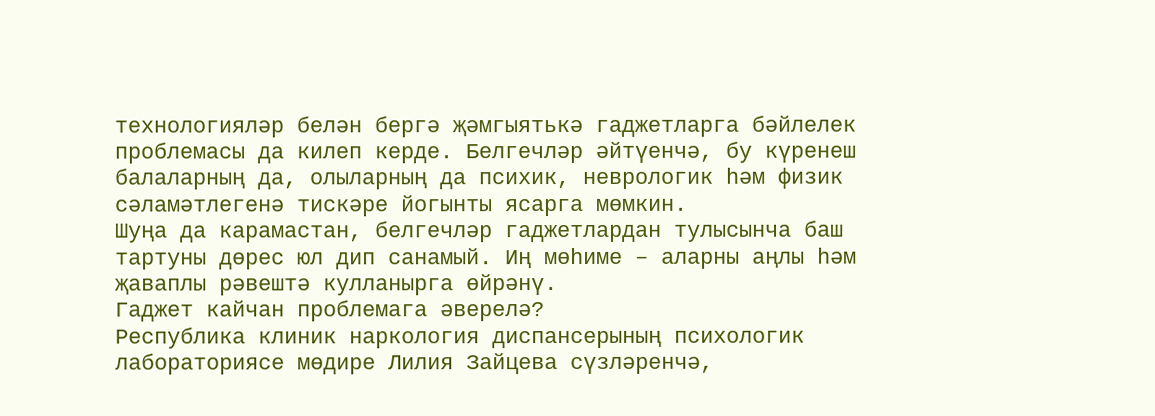технологияләр белән бергә җәмгыятькә гаджетларга бәйлелек проблемасы да килеп керде. Белгечләр әйтүенчә, бу күренеш балаларның да, олыларның да психик, неврологик һәм физик сәламәтлегенә тискәре йогынты ясарга мөмкин.
Шуңа да карамастан, белгечләр гаджетлардан тулысынча баш тартуны дөрес юл дип санамый. Иң мөһиме – аларны аңлы һәм җаваплы рәвештә кулланырга өйрәнү.
Гаджет кайчан проблемага әверелә?
Республика клиник наркология диспансерының психологик лабораториясе мөдире Лилия Зайцева сүзләренчә,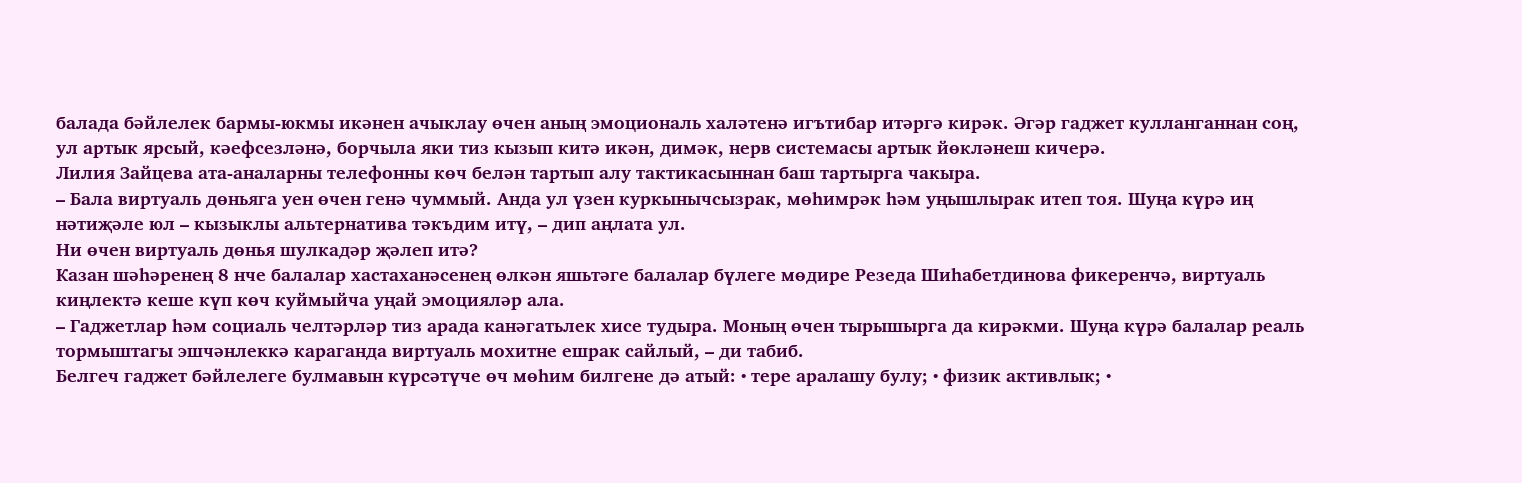балада бәйлелек бармы-юкмы икәнен ачыклау өчен аның эмоциональ халәтенә игътибар итәргә кирәк. Әгәр гаджет кулланганнан соң, ул артык ярсый, кәефсезләнә, борчыла яки тиз кызып китә икән, димәк, нерв системасы артык йөкләнеш кичерә.
Лилия Зайцева ата-аналарны телефонны көч белән тартып алу тактикасыннан баш тартырга чакыра.
– Бала виртуаль дөньяга уен өчен генә чуммый. Анда ул үзен куркынычсызрак, мөһимрәк һәм уңышлырак итеп тоя. Шуңа күрә иң нәтиҗәле юл – кызыклы альтернатива тәкъдим итү, – дип аңлата ул.
Ни өчен виртуаль дөнья шулкадәр җәлеп итә?
Казан шәһәренең 8 нче балалар хастаханәсенең өлкән яшьтәге балалар бүлеге мөдире Резеда Шиһабетдинова фикеренчә, виртуаль киңлектә кеше күп көч куймыйча уңай эмоцияләр ала.
– Гаджетлар һәм социаль челтәрләр тиз арада канәгатьлек хисе тудыра. Моның өчен тырышырга да кирәкми. Шуңа күрә балалар реаль тормыштагы эшчәнлеккә караганда виртуаль мохитне ешрак сайлый, – ди табиб.
Белгеч гаджет бәйлелеге булмавын күрсәтүче өч мөһим билгене дә атый: • тере аралашу булу; • физик активлык; •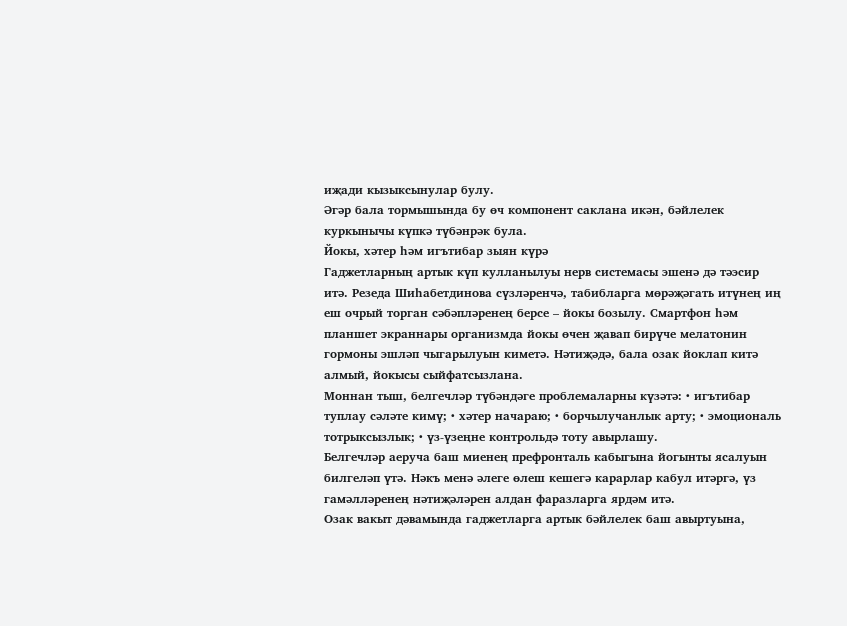иҗади кызыксынулар булу.
Әгәр бала тормышында бу өч компонент саклана икән, бәйлелек куркынычы күпкә түбәнрәк була.
Йокы, хәтер һәм игътибар зыян күрә
Гаджетларның артык күп кулланылуы нерв системасы эшенә дә тәэсир итә. Резеда Шиһабетдинова сүзләренчә, табибларга мөрәҗәгать итүнең иң еш очрый торган сәбәпләренең берсе – йокы бозылу. Смартфон һәм планшет экраннары организмда йокы өчен җавап бирүче мелатонин гормоны эшләп чыгарылуын киметә. Нәтиҗәдә, бала озак йоклап китә алмый, йокысы сыйфатсызлана.
Моннан тыш, белгечләр түбәндәге проблемаларны күзәтә: • игътибар туплау сәләте кимү; • хәтер начараю; • борчылучанлык арту; • эмоциональ тотрыксызлык; • үз-үзеңне контрольдә тоту авырлашу.
Белгечләр аеруча баш миенең префронталь кабыгына йогынты ясалуын билгеләп үтә. Нәкъ менә әлеге өлеш кешегә карарлар кабул итәргә, үз гамәлләренең нәтиҗәләрен алдан фаразларга ярдәм итә.
Озак вакыт дәвамында гаджетларга артык бәйлелек баш авыртуына,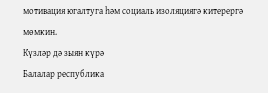мотивация югалтуга һәм социаль изоляциягә китерергә мөмкин.
Күзләр дә зыян күрә
Балалар республика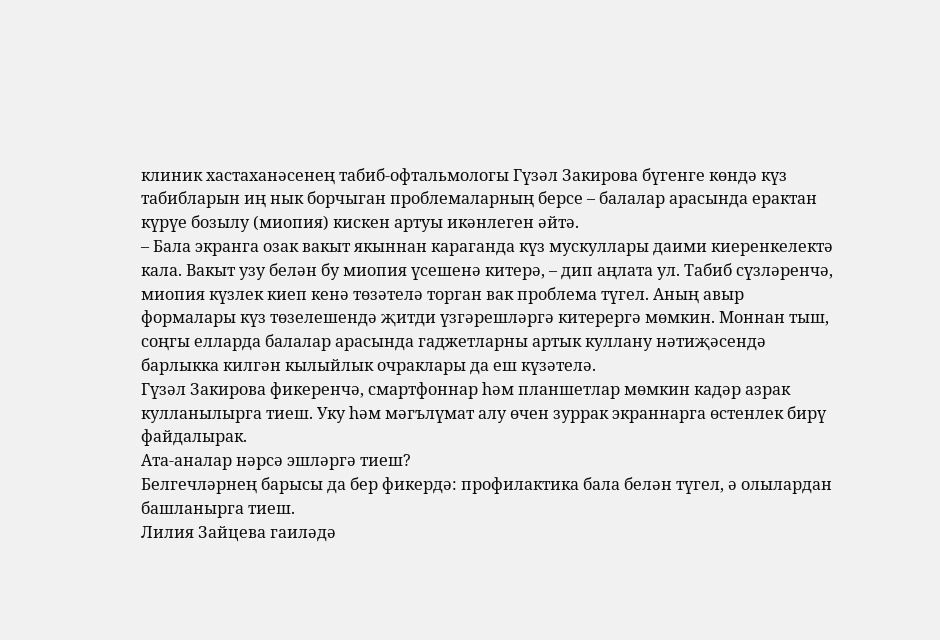клиник хастаханәсенең табиб-офтальмологы Гүзәл Закирова бүгенге көндә күз табибларын иң нык борчыган проблемаларның берсе – балалар арасында ерактан күрүе бозылу (миопия) кискен артуы икәнлеген әйтә.
– Бала экранга озак вакыт якыннан караганда күз мускуллары даими киеренкелектә кала. Вакыт узу белән бу миопия үсешенә китерә, – дип аңлата ул. Табиб сүзләренчә, миопия күзлек киеп кенә төзәтелә торган вак проблема түгел. Аның авыр формалары күз төзелешендә җитди үзгәрешләргә китерергә мөмкин. Моннан тыш, соңгы елларда балалар арасында гаджетларны артык куллану нәтиҗәсендә барлыкка килгән кылыйлык очраклары да еш күзәтелә.
Гүзәл Закирова фикеренчә, смартфоннар һәм планшетлар мөмкин кадәр азрак кулланылырга тиеш. Уку һәм мәгълүмат алу өчен зуррак экраннарга өстенлек бирү файдалырак.
Ата-аналар нәрсә эшләргә тиеш?
Белгечләрнең барысы да бер фикердә: профилактика бала белән түгел, ә олылардан башланырга тиеш.
Лилия Зайцева гаиләдә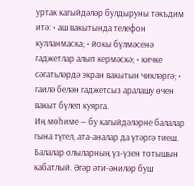уртак кагыйдәләр булдыруны тәкъдим итә: • аш вакытында телефон кулланмаска; • йокы бүлмәсенә гаджетлар алып кермәскә; • кичке сәгатьләрдә экран вакытын чикләргә; • гаилә белән гаджетсыз аралашу өчен вакыт бүлеп куярга.
Иң мөһиме — бу кагыйдәләрне балалар гына түгел, ата-аналар да үтәргә тиеш.
Балалар олыларның үз-үзен тотышын кабатлый. Әгәр әти-әниләр буш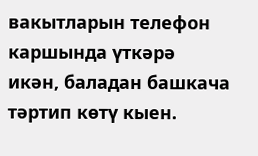вакытларын телефон каршында үткәрә икән, баладан башкача тәртип көтү кыен.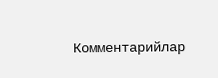Комментарийлар